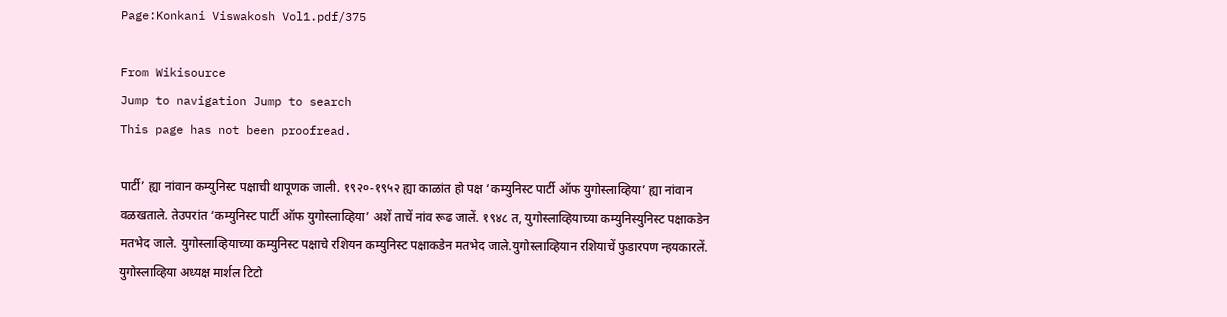Page:Konkani Viswakosh Vol1.pdf/375

From Wikisource
Jump to navigation Jump to search
This page has not been proofread.

पार्टी’ ह्या नांवान कम्युनिस्ट पक्षाची थापूणक जाली. १९२०-१९५२ ह्या काळांत हो पक्ष ‘कम्युनिस्ट पार्टी ऑफ युगोस्लाव्हिया’ ह्या नांवान वळखताले. तेउपरांत ‘कम्युनिस्ट पार्टी ऑफ युगोस्लाव्हिया’ अशें ताचें नांव रूढ जालें. १९४८ त, युगोस्लाव्हियाच्या कम्युनिस्युनिस्ट पक्षाकडेन मतभेद जाले. युगोस्लाव्हियाच्या कम्युनिस्ट पक्षाचे रशियन कम्युनिस्ट पक्षाकडेन मतभेद जाले.युगोस्लाव्हियान रशियाचें फुडारपण न्हयकारलें. युगोस्लाव्हिया अध्यक्ष मार्शल टिटो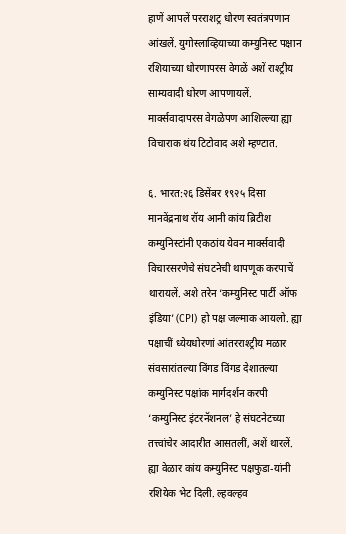हाणें आपलें परराशट्र धोरण स्वतंत्रपणान आंखलें. युगोस्लाव्हियाच्या कम्युनिस्ट पक्षान रशियाच्या धोरणापरस वेगळें अशें राश्ट्रीय साम्यवादी धोरण आपणायलें. मार्क्सवादापरस वेगळेपण आशिल्ल्या ह्या विचाराक थंय टिटोवाद अशे म्हण्टात.

६. भारत:२६ डिसेंबर १९२५ दिसा मानवेंद्रनाथ रॉय आनी कांय ब्रिटीश कम्युनिस्टांनी एकठांय येवन मार्क्सवादी विचारसरणेचे संघटनेची थापणूक करपाचें थारायलें. अशे तरेन ‘कम्युनिस्ट पार्टी ऑफ इंडिया’ (CPI) हो पक्ष जल्माक आयलो. ह्या पक्षाचीं ध्येयधोरणां आंतरराश्ट्रीय मळार संवसारांतल्या विंगड विंगड देशातल्या कम्युनिस्ट पक्षांक मार्गदर्शन करपी ‘कम्युनिस्ट इंटरनॅशनल’ हे संघटनेटच्या तत्त्वांचेर आदारीत आसतलीं, अशें थारलें. ह्या वेळार कांय कम्युनिस्ट पक्षफुडा-यांनी रशियेक भेट दिली. ल्हवल्हव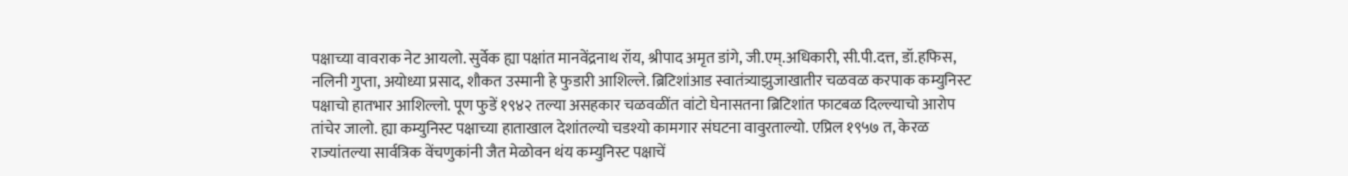पक्षाच्या वावराक नेट आयलो. सुर्वेक ह्या पक्षांत मानवेंद्रनाथ रॉय, श्रीपाद अमृत डांगे, जी.एम्.अधिकारी, सी.पी.दत्त, डॉ.हफिस, नलिनी गुप्ता, अयोध्या प्रसाद, शौकत उस्मानी हे फुडारी आशिल्ले. ब्रिटिशांआड स्वातंत्र्याझुजाखातीर चळवळ करपाक कम्युनिस्ट पक्षाचो हातभार आशिल्लो. पूण फुडें १९४२ तल्या असहकार चळवळींत वांटो घेनासतना ब्रिटिशांत फाटबळ दिल्ल्याचो आरोप तांचेर जालो. ह्या कम्युनिस्ट पक्षाच्या हाताखाल देशांतल्यो चडश्यो कामगार संघटना वावुरताल्यो. एप्रिल १९५७ त, केरळ राज्यांतल्या सार्वत्रिक वेंचणुकांनी जैत मेळोवन थंय कम्युनिस्ट पक्षाचें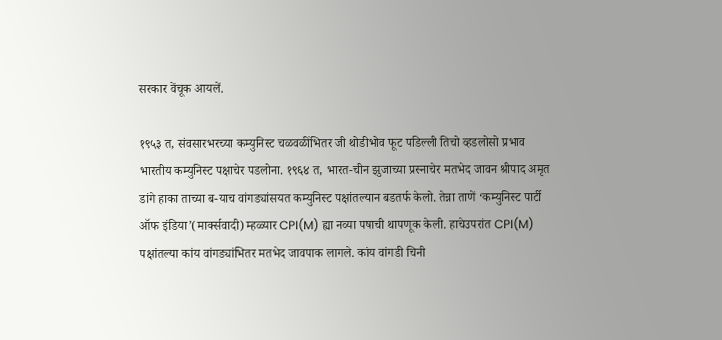सरकार वेंचूक आयलें.

१९५३ त, संवसारभरच्या कम्युनिस्ट चळवळींभितर जी थोडीभोव फूट पडिल्ली तिचो व्हडलोसो प्रभाव भारतीय कम्युनिस्ट पक्षाचेर पडलोना. १९६४ त, भारत-चीन झुजाच्या प्रस्नाचेर मतभेद जावन श्रीपाद अमृत डांगे हाका ताच्या ब-याच वांगड्यांसयत कम्युनिस्ट पक्षांतल्यान बडतर्फ केलो. तेन्ना ताणें ‘कम्युनिस्ट पार्टी ऑफ इंडिया’(मार्क्सवादी) म्हळ्यार CPI(M) ह्या नव्या पषाची थापणूक केली. हाचेउपरांत CPI(M) पक्षांतल्या कांय वांगड्यांभितर मतभेद जावपाक लागले. कांय वांगडी चिनी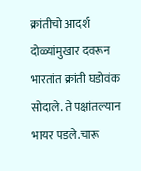क्रांतीचो आदर्श दोळ्यांमुखार दवरून भारतांत क्रांती घडोवंक सोदाले. ते पक्षांतल्यान भायर पडले.चारू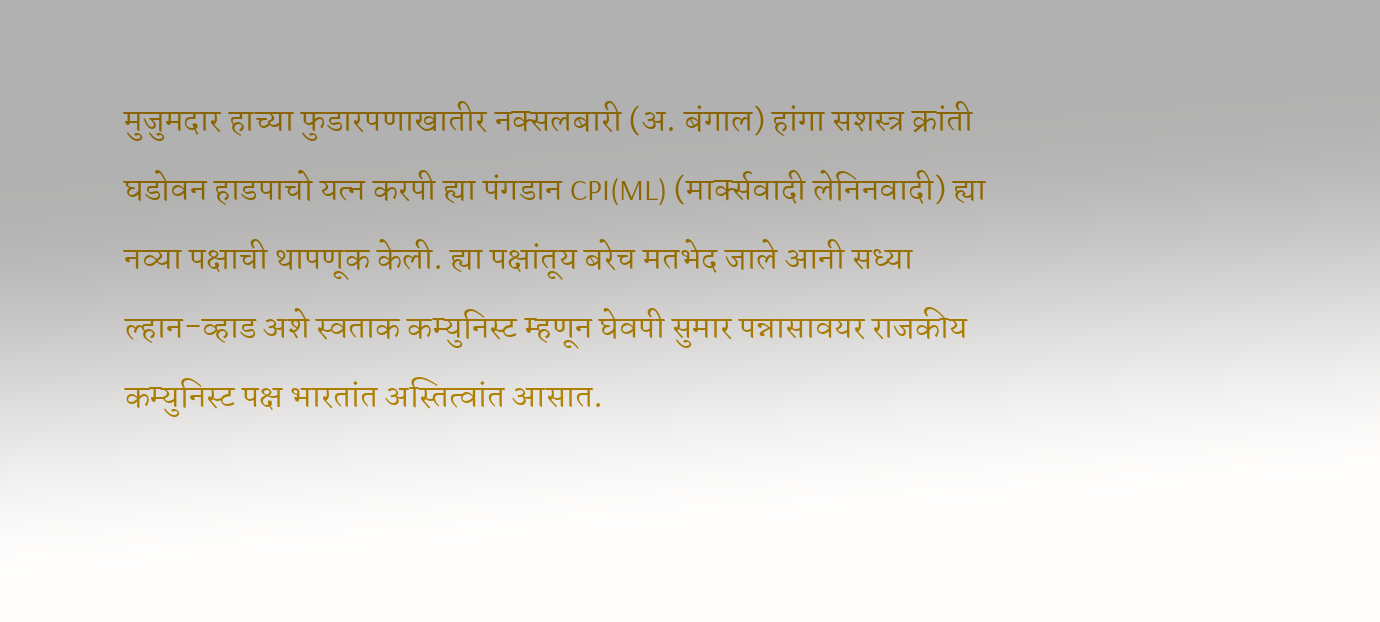मुजुमदार हाच्या फुडारपणाखातीर नक्सलबारी (अ. बंगाल) हांगा सशस्त्र क्रांती घडोवन हाडपाचो यत्न करपी ह्या पंगडान CPI(ML) (मार्क्सवादी लेनिनवादी) ह्या नव्या पक्षाची थापणूक केली. ह्या पक्षांतूय बरेच मतभेद जाले आनी सध्या ल्हान-व्हाड अशे स्वताक कम्युनिस्ट म्हणून घेवपी सुमार पन्नासावयर राजकीय कम्युनिस्ट पक्ष भारतांत अस्तित्वांत आसात.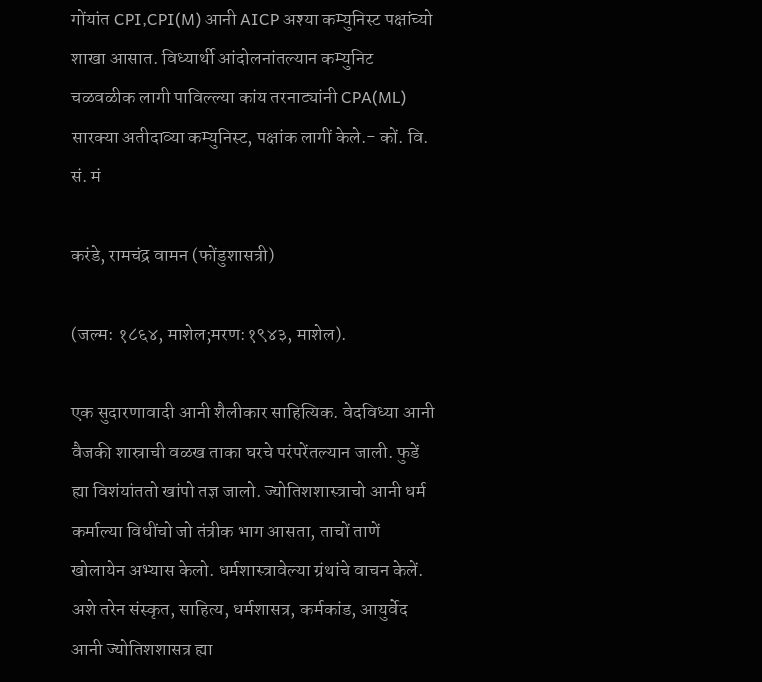गोंयांत CPI,CPI(M) आनी AICP अश्या कम्युनिस्ट पक्षांच्यो शाखा आसात. विध्यार्थी आंदोलनांतल्यान कम्युनिट चळवळीक लागी पाविल्ल्या कांय तरनाट्यांनी CPA(ML) सारक्या अतीदाव्या कम्युनिस्ट, पक्षांक लागीं केले.- कों. वि. सं. मं

करंडे, रामचंद्र वामन (फोंडुशासत्री)

(जल्म: १८६४, माशेल;मरण:१९४३, माशेल).

एक सुदारणावादी आनी शैलीकार साहित्यिक. वेदविध्या आनी वैजकी शास्राची वळख ताका घरचे परंपरेंतल्यान जाली. फुडें ह्या विशंयांततो खांपो तज्ञ जालो. ज्योतिशशास्त्राचो आनी धर्म कर्माल्या विधींचो जो तंत्रीक भाग आसता, ताचों ताणें खोलायेन अभ्यास केलो. धर्मशास्त्रावेल्या ग्रंथांचे वाचन केलें. अशे तरेन संस्कृत, साहित्य, धर्मशासत्र, कर्मकांड, आयुर्वेद आनी ज्योतिशशासत्र ह्या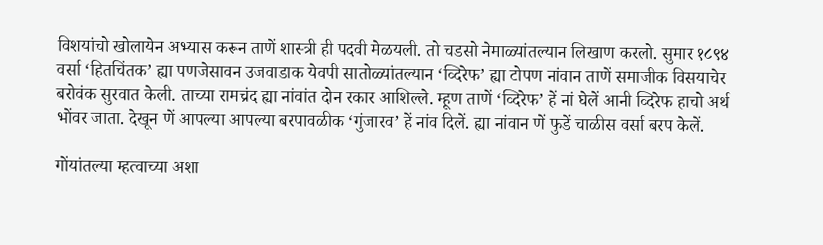विशयांचो खोलायेन अभ्यास करून ताणें शास्त्री ही पदवी मेळयली. तो चडसो नेमाळ्यांतल्यान लिखाण करलो. सुमार १८९४ वर्सा ‘हितचिंतक’ ह्या पणजेसावन उजवाडाक येवपी सातोळ्यांतल्यान ‘व्दिरेफ’ ह्या टोपण नांवान ताणें समाजीक विसयाचेर बरोवंक सुरवात केली. ताच्या रामच्रंद ह्या नांवांत दोन रकार आशिल्ले. म्हूण ताणें ‘व्दिरेफ’ हें नां घेलें आनी व्दिरेफ हाचो अर्थ भोंवर जाता. देखून णें आपल्या आपल्या बरपावळीक ‘गुंजारव’ हें नांव दिलें. ह्या नांवान णें फुडें चाळीस वर्सा बरप केलें.

गोंयांतल्या म्हत्वाच्या अशा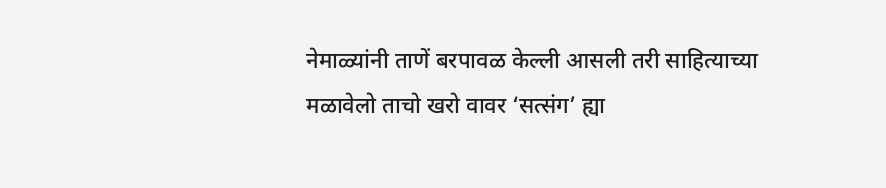नेमाळ्यांनी ताणें बरपावळ केल्ली आसली तरी साहित्याच्या मळावेलो ताचो खरो वावर ‘सत्संग’ ह्या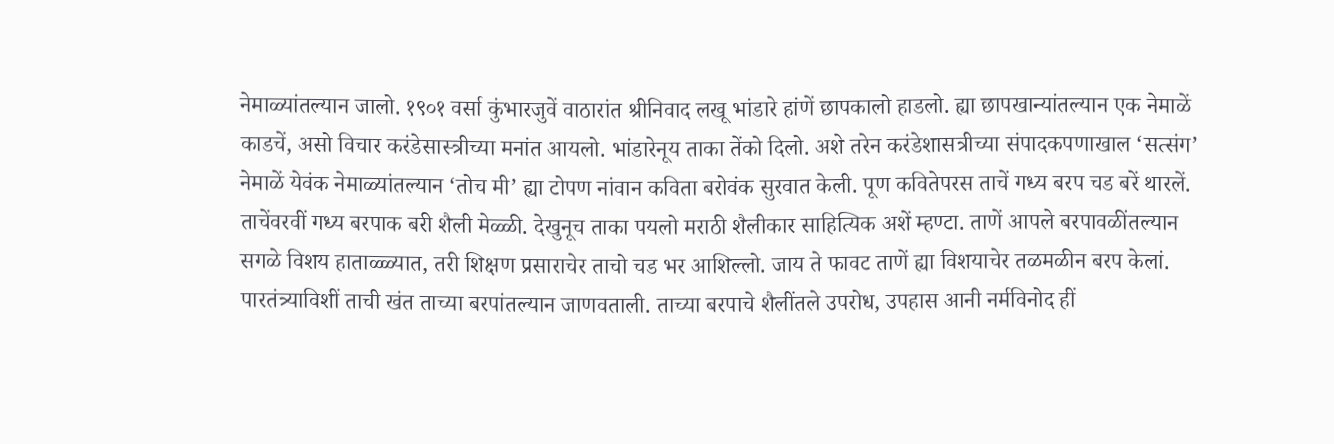नेमाळ्यांतल्यान जालो. १९०१ वर्सा कुंभारजुवें वाठारांत श्रीनिवाद लखू भांडारे हांणें छापकालो हाडलो. ह्या छापखान्यांतल्यान एक नेमाळें काडचें, असो विचार करंडेसास्त्रीच्या मनांत आयलो. भांडारेनूय ताका तेंको दिलो. अशे तरेन करंडेशासत्रीच्या संपादकपणाखाल ‘सत्संग’ नेमाळें येवंक नेमाळ्यांतल्यान ‘तोच मी’ ह्या टोपण नांवान कविता बरोवंक सुरवात केली. पूण कवितेपरस ताचें गध्य बरप चड बरें थारलें. ताचेंवरवीं गध्य बरपाक बरी शैली मेळ्ळी. देखुनूच ताका पयलो मराठी शैलीकार साहित्यिक अशें म्हण्टा. ताणें आपले बरपावळींतल्यान सगळे विशय हाताळ्ळ्यात, तरी शिक्षण प्रसाराचेर ताचो चड भर आशिल्लो. जाय ते फावट ताणें ह्या विशयाचेर तळमळीन बरप केलां. पारतंत्र्याविशीं ताची खंत ताच्या बरपांतल्यान जाणवताली. ताच्या बरपाचे शैलींतले उपरोध, उपहास आनी नर्मविनोद हीं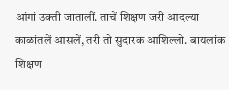आंगां उक्ती जातालीं. ताचें शिक्षण जरी आदल्या काळांतलें आसलें, तरी तो सुदारक आशिल्लो. बायलांक शिक्षण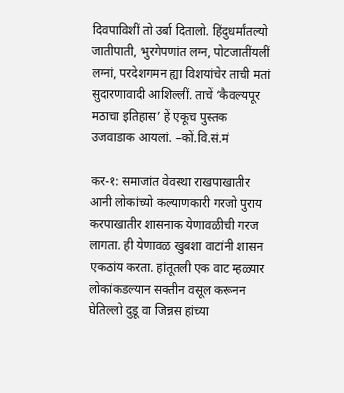दिवपाविशीं तो उर्बा दितालो. हिंदुधर्मांतल्यो जातीपाती, भुरगेपणांत लग्न, पोटजातींयलीं लग्नां, परदेशगमन ह्या विशयांचेर ताची मतां सुदारणावादी आशिल्लीं. ताचें ‘कैवल्यपूर मठाचा इतिहास’ हें एकूच पुस्तक उजवाडाक आयलां. –कों.वि.सं.मं

कर-१: समाजांत वेवस्था राखपाखातीर आनी लोकांच्यो कल्याणकारी गरजो पुराय करपाखातीर शासनाक येणावळीची गरज लागता. ही येणावळ खुबशा वाटांनी शासन एकठांय करता. हांतूतली एक वाट म्हळ्यार लोकांकडल्यान सक्तीन वसूल करूनन घेतिल्लो दुडू वा जिन्नस हांच्या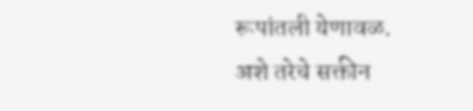रूपांतली येणावळ. अशे तरेचे सक्तीन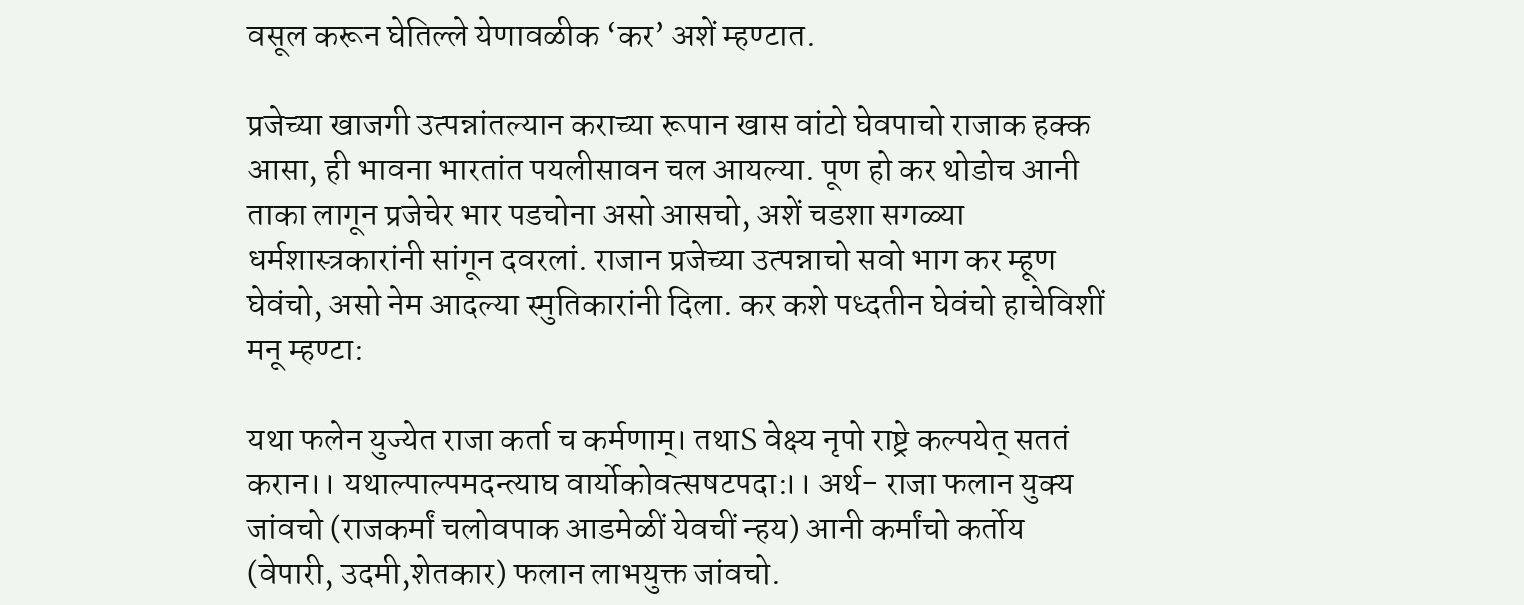वसूल करून घेतिल्ले येणावळीक ‘कर’ अशें म्हण्टात.

प्रजेच्या खाजगी उत्पन्नांतल्यान कराच्या रूपान खास वांटो घेवपाचो राजाक हक्क आसा, ही भावना भारतांत पयलीसावन चल आयल्या. पूण हो कर थोडोच आनी ताका लागून प्रजेचेर भार पडचोना असो आसचो, अशें चडशा सगळ्या धर्मशास्त्रकारांनी सांगून दवरलां. राजान प्रजेच्या उत्पन्नाचो सवो भाग कर म्हूण घेवंचो, असो नेम आदल्या स्मुतिकारांनी दिला. कर कशे पध्दतीन घेवंचो हाचेविशीं मनू म्हण्टा:

यथा फलेन युज्येत राजा कर्ता च कर्मणाम्। तथाS वेक्ष्य नृपो राष्ट्रे कल्पयेत् सततं करान।। यथाल्पाल्पमदन्त्याघ वार्योकोवत्सषटपदा:।। अर्थ- राजा फलान युक्य जांवचो (राजकर्मां चलोवपाक आडमेळीं येवचीं न्हय) आनी कर्मांचो कर्तोय (वेपारी, उदमी,शेतकार) फलान लाभयुक्त जांवचो.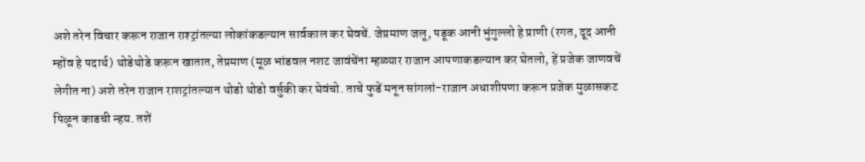अशे तरेन विचार करून राजान राश्ट्रांतल्या लोकांकडल्यान सार्वकाल कर घेवचें. जेप्रमाण जलू, पडूक आनी भुंगुल्लो हे प्राणी (रगत, दूद आनी म्होंव हे पदार्थ) थोडेथोडे करून खातात, तेप्रमाण (मूळ भांडवल नशट जावंचेंना म्हळ्यार राजान आपणाकडल्यान कर घेतलो, हें प्रजेक जाणवचें लेगीत ना) अशे तरेन राजान राशट्रांतल्यान थोडो थोडो वर्सुकी कर घेवंचो. ताचे फुडें मनून सांगलां-राजान अधाशीपणा करून प्रजेक मुळासकट पिळून काडची न्हय. तशें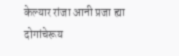केल्यार रांजा आनी प्रजा ह्या दोगांचेरूय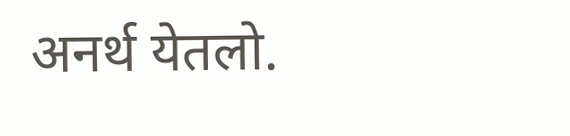अनर्थ येतलो.